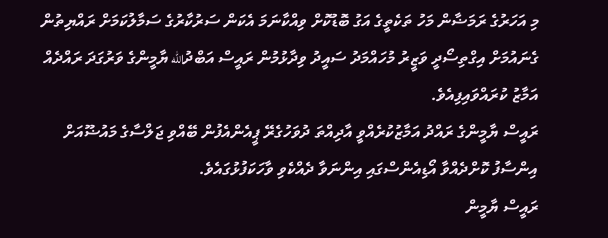މި އަހަރުގެ ރަމަޟާން މަހު ތަކެތީގެ އަގު ބޮޑުކޮށް ވިއްކާނަމަ އެކަން ސަރުކާރުގެ ސަމާލުކަމަށް ރައްޔިތުން ގެނައުމަށް އިގްތިސޯދީ ވަޒީރު މުހައްމަދު ސައީދު ވިދާޅުމުން ރައީސް އަބްދުالله ޔާމީންގެ ވަރުގަދަ ރައްދެއް އަމާޒު ކުރައްވައިފިއެވެ.
ރައީސް ޔާމީންގެ ރައްދު އަމާޒުކުރެއްވީ އާދިއްތަ ދުވަހުގެރޭ ޕީއެންއެފުން ބޭއްވި ޖަލްސާގެ މައުޟޫއަށް އިންސާފު ކޮށްދެއްވާ އޯޑިއެންސްގައި އިންނަވާ ދެއްކެވި ވާހަކަފުޅުގައެވެ.
ރައީސް ޔާމީން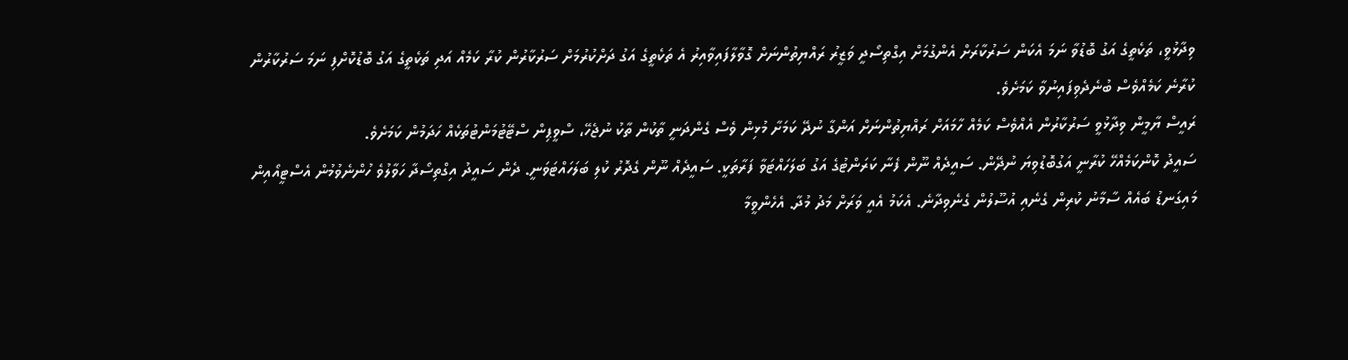ވިދާޅުވީ، ތަކެތީގެ އަގު ބޮޑުވާ ނަމަ އެކަން ސަރުކާރަށް އެންގުމަށް އިގްތިސޯދީ ވަޒީރު ރައްޔިތުންނަށް ގޮވާލާފައިވާއިރު އެ ތަކެތީގެ އަގު ދަށްކުރުމަށް ސަރުކާރުން ކުރާ ކަމެއް އަދި ތަކެތީގެ އަގު ބޮޑުކޮށްފި ނަމަ ސަރުކާރުން ކުރާނެ ކަމެއްވެސް ބުނެދެވިފައިނުވާ ކަމަށެވެ.
ރައީސް ޔާމީން ވިދާޅުވީ ސަރުކާރުން އެއްވެސް ކަމެއް ހާމައަށް ރައްޔިތުންނަށް އަންގާ ނުދޭ ކަމަށާ މުޅިން ވެސް ގެންދަނީ ތާކުން ތާކު ނުޖެހޭ، ސްވީޕިން ސްޓޭޓުމަންޓުތަކެއް ހަދަމުން ކަމަށެވެ.
ސައީދު ކޮންކަމެއްހޭ ކުރާނީ އަގުބޮޑުވިޔަ ނުދޭން. ސައީދެއް ނޫން ފެނާ ކަރަންޓުގެ އަގު ބަލަހައްޓަވާ ފަރާތަކީ. ސައީދެއް ނޫން ގެދޮރު ކުލި ބަލަހައްޓަވަނީ. ދެން ސައީދު އިގްތިސޯދާ ހަވާލުވެ ހުންނެވުމުން އެސްޓީއޯއިން މައިގަނޑު ބައެއް ސާމާނު ކުރިން ގެނެއި އުސޫލުން ގެނެވިދާނެ. އެކަމު އެއީ ވަރަށް މަދު މުދާ. އެހެންވީމާ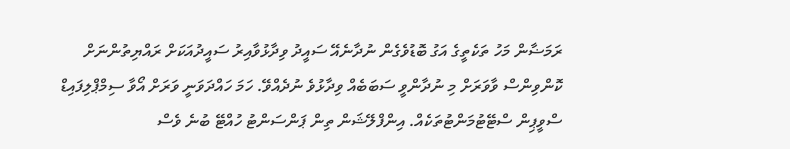ރަމަޟާން މަހު ތަކެތީގެ އަގު ބޮޑުވެގެން ނުދާނެއޭ ސައީދު ވިދާޅުވާއިރު ސައީދުއަކަށް ރައްޔިތުންނަށް ކޮންވިންސް ވާވަރަށް މި ނުދާންވީ ސަބަބެއް ވިދާޅުވެ ނުދެއްވޭ. ހަމަ ހައްދަވަނީ ވަރަށް އޯވާ ސިމްޕްލިފައިޑް ސްވީޕިން ސްޓޭޓުމަންޓުތަކެއް. އިންފްލޭޝަން ތިން ޕަންސަންޓު ހުއްޓޭ ބުނެ ވެސް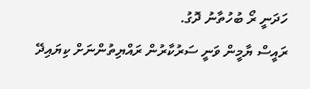ހަދަނީ ރޯ ބުހުތާނު ދޮގު.
ރައީސް ޔާމީން ވަނީ ސަރުކާރުން ރައްޔިތުންނަށް ކިޔައިދޭ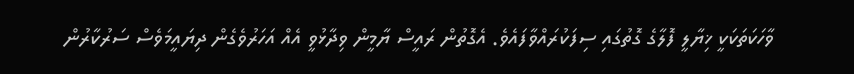ވާހަކަތަކަކީ ޚިޔާލީ ފޮލާގެ ގޮތުގައި ސިފަކުރައްވާފައެވެ. އެގޮތުން ރައީސް ޔާމީން ވިދާޅުވީ އެއް އަހަރުވެގެން ދިޔައީމަވެސް ސަރުކާރުން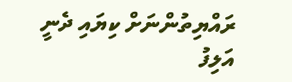ރައްޔިތުންނަށް ކިޔައި ދެނީ އަލިފު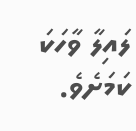ލައިލާ ވާހަކަ ކަމަށެވެ.